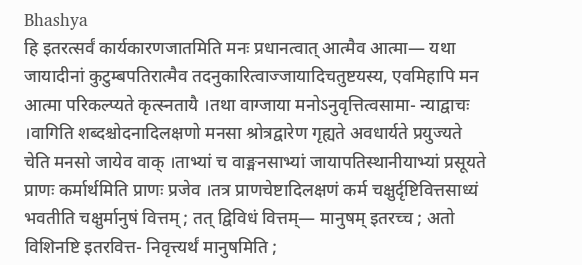Bhashya
हि इतरत्सर्वं कार्यकारणजातमिति मनः प्रधानत्वात् आत्मैव आत्मा— यथा जायादीनां कुटुम्बपतिरात्मैव तदनुकारित्वाज्जायादिचतुष्टयस्य, एवमिहापि मन आत्मा परिकल्प्यते कृत्स्नतायै ।तथा वाग्जाया मनोऽनुवृत्तित्वसामा- न्याद्वाचः ।वागिति शब्दश्चोदनादिलक्षणो मनसा श्रोत्रद्वारेण गृह्यते अवधार्यते प्रयुज्यते चेति मनसो जायेव वाक् ।ताभ्यां च वाङ्मनसाभ्यां जायापतिस्थानीयाभ्यां प्रसूयते प्राणः कर्मार्थमिति प्राणः प्रजेव ।तत्र प्राणचेष्टादिलक्षणं कर्म चक्षुर्दृष्टिवित्तसाध्यं भवतीति चक्षुर्मानुषं वित्तम् ; तत् द्विविधं वित्तम्— मानुषम् इतरच्च ; अतो विशिनष्टि इतरवित्त- निवृत्त्यर्थं मानुषमिति ;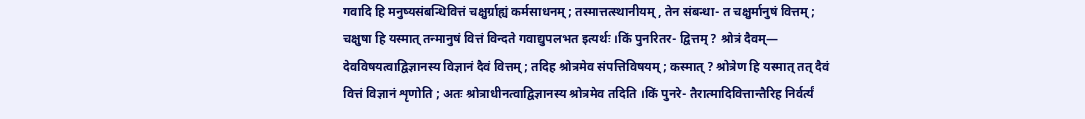गवादि हि मनुष्यसंबन्धिवित्तं चक्षुर्ग्राह्यं कर्मसाधनम् ; तस्मात्तत्स्थानीयम् , तेन संबन्धा- त चक्षुर्मानुषं वित्तम् ; चक्षुषा हि यस्मात् तन्मानुषं वित्तं विन्दते गवाद्युपलभत इत्यर्थः ।किं पुनरितर- द्वित्तम् ? श्रोत्रं दैवम्— देवविषयत्वाद्विज्ञानस्य विज्ञानं दैवं वित्तम् ; तदिह श्रोत्रमेव संपत्तिविषयम् ; कस्मात् ? श्रोत्रेण हि यस्मात् तत् दैवं वित्तं विज्ञानं शृणोति ; अतः श्रोत्राधीनत्वाद्विज्ञानस्य श्रोत्रमेव तदिति ।किं पुनरे- तैरात्मादिवित्तान्तैरिह निर्वर्त्यं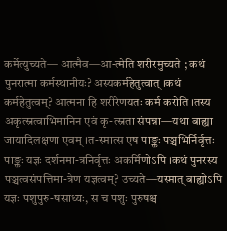कर्मेत्युच्यते— आत्मैव—आ-त्मेति शरीरमुच्यते ; कथं पुनरात्मा कर्मस्थानीयः? अस्यकर्महेतुत्वात् ।कथं कर्महेतुत्वम्? आत्मना हि शरीरेणयतः कर्म करोति ।तस्य अकृत्स्नत्वाभिमानिन एवं कृ-त्स्नता संपन्ना—यथा बाह्या जायादिलक्षणा एवम् ।त-स्मात्स एष पाङ्क्तः पञ्चभिर्निर्वृत्तः पाङ्क्तः यज्ञः दर्शनमा-त्रनिर्वृत्तः अकर्मिणोऽपि ।कथं पुनरस्य पञ्चत्वसंपत्तिमा-त्रेण यज्ञत्वम्? उच्यते—यस्मात् बाह्योऽपि यज्ञः पशुपुरु-षसाध्यः, स च पशुः पुरुषश्च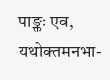पाङ्क्तः एव, यथोक्तमनभा-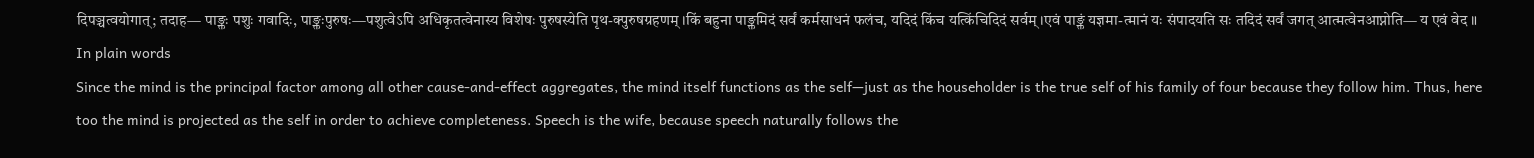दिपञ्चत्वयोगात्; तदाह— पाङ्क्तः पशुः गवादिः, पाङ्क्तःपुरुषः—पशुत्वेऽपि अधिकृतत्वेनास्य विशेषः पुरुषस्येति पृथ-क्पुरुषग्रहणम् ।किं बहुना पाङ्क्तमिदं सर्वं कर्मसाधनं फलंच, यदिदं किंच यत्किंचिदिदं सर्वम् ।एवं पाङ्क्तं यज्ञमा-त्मानं यः संपादयति सः तदिदं सर्वं जगत् आत्मत्वेनआप्नोति— य एवं वेद ॥
In plain words
Since the mind is the principal factor among all other cause-and-effect aggregates, the mind itself functions as the self—just as the householder is the true self of his family of four because they follow him. Thus, here too the mind is projected as the self in order to achieve completeness. Speech is the wife, because speech naturally follows the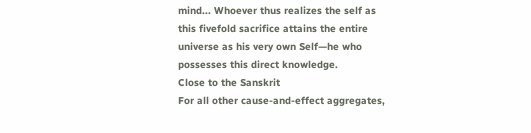mind... Whoever thus realizes the self as this fivefold sacrifice attains the entire universe as his very own Self—he who possesses this direct knowledge.
Close to the Sanskrit
For all other cause-and-effect aggregates,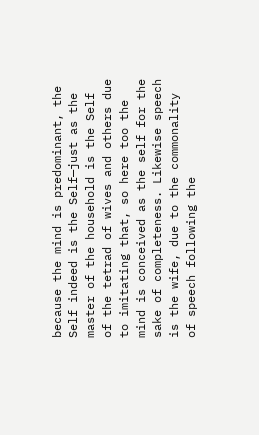because the mind is predominant, the Self indeed is the Self—just as the master of the household is the Self of the tetrad of wives and others due to imitating that, so here too the mind is conceived as the self for the sake of completeness. Likewise speech is the wife, due to the commonality of speech following the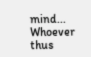mind... Whoever thus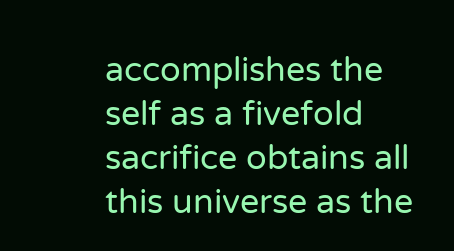accomplishes the self as a fivefold sacrifice obtains all this universe as the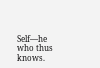Self—he who thus knows.